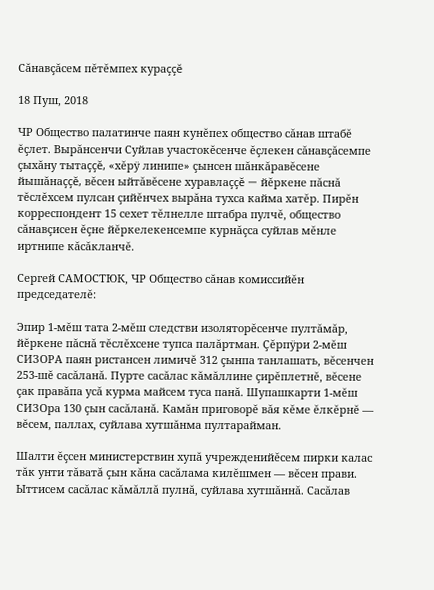Сăнавçăсем пĕтĕмпех кураççĕ

18 Пуш, 2018

ЧР Общество палатинче паян кунĕпех общество сăнав штабĕ ĕçлет. Вырăнсенчи Суйлав участокĕсенче ĕçлекен сăнавçăсемпе çыхăну тытаççĕ, «хĕрÿ линипе» çынсен шăнкăравĕсене йышăнаççĕ, вĕсен ыйтăвĕсене хуравлаççĕ — йĕркене пăснă тĕслĕхсем пулсан çийĕнчех вырăна тухса кайма хатĕр. Пирĕн корреспондент 15 сехет тĕлнелле штабра пулчĕ, общество сăнавçисен ĕçне йĕркелекенсемпе курнăçса суйлав мĕнле иртнипе кăсăкланчĕ.

Сергей САМОСТЮК, ЧР Общество сăнав комиссийĕн председателĕ:

Эпир 1-мĕш тата 2-мĕш следстви изоляторĕсенче пултăмăр, йĕркене пăснă тĕслĕхсене тупса палăртман. Çĕрпÿри 2-мĕш СИЗОРА паян ристансен лимичĕ 312 çынпа танлашать, вĕсенчен 253-шĕ сасăланă. Пурте сасăлас кăмăллине çирĕплетнĕ, вĕсене çак правăпа усă курма майсем туса панă. Шупашкарти 1-мĕш СИЗОра 130 çын сасăланă. Камăн приговорĕ вăя кĕме ĕлкĕрнĕ — вĕсем, паллах, суйлава хутшăнма пултарайман.

Шалти ĕçсен министерствин хупă учрежденийĕсем пирки калас тăк унти тăватă çын кăна сасăлама килĕшмен — вĕсен прави. Ыттисем сасăлас кăмăллă пулнă, суйлава хутшăннă. Сасăлав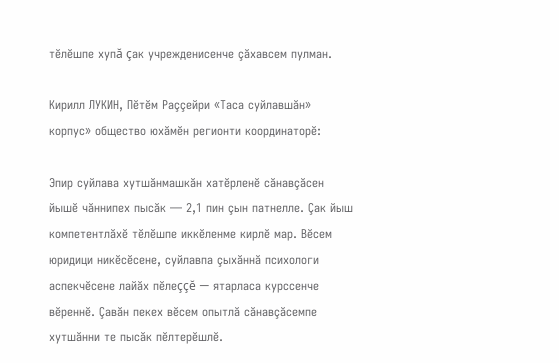тĕлĕшпе хупă çак учрежденисенче çăхавсем пулман.

Кирилл ЛУКИН, Пĕтĕм Раççейри «Таса суйлавшăн» корпус» общество юхăмĕн регионти координаторĕ:

Эпир суйлава хутшăнмашкăн хатĕрленĕ сăнавçăсен йышĕ чăннипех пысăк — 2,1 пин çын патнелле. Çак йыш компетентлăхĕ тĕлĕшпе иккĕленме кирлĕ мар. Вĕсем юридици никĕсĕсене, суйлавпа çыхăннă психологи аспекчĕсене лайăх пĕлеççĕ — ятарласа курссенче вĕреннĕ. Çавăн пекех вĕсем опытлă сăнавçăсемпе хутшăнни те пысăк пĕлтерĕшлĕ.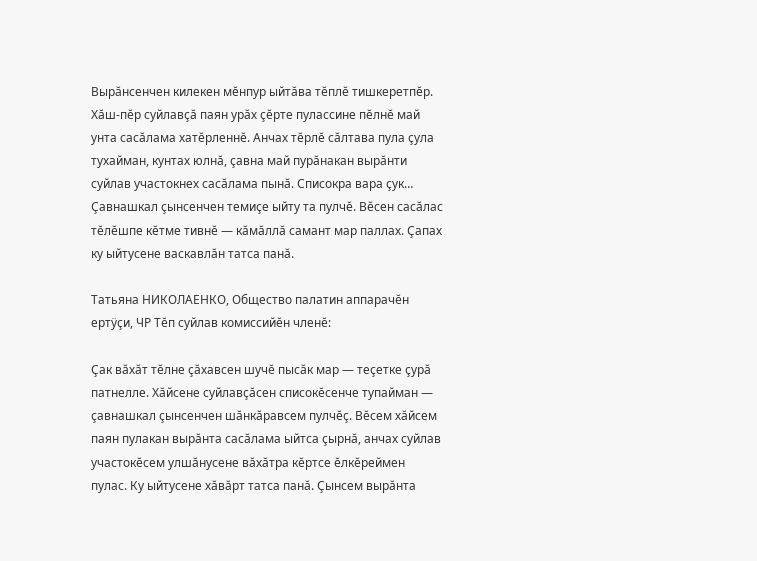Вырăнсенчен килекен мĕнпур ыйтăва тĕплĕ тишкеретпĕр. Хăш-пĕр суйлавçă паян урăх çĕрте пулассине пĕлнĕ май унта сасăлама хатĕрленнĕ. Анчах тĕрлĕ сăлтава пула çула тухайман, кунтах юлнă, çавна май пурăнакан вырăнти суйлав участокнех сасăлама пынă. Списокра вара çук… Çавнашкал çынсенчен темиçе ыйту та пулчĕ. Вĕсен сасăлас тĕлĕшпе кĕтме тивнĕ — кăмăллă самант мар паллах. Çапах ку ыйтусене васкавлăн татса панă.

Татьяна НИКОЛАЕНКО, Общество палатин аппарачĕн ертÿçи, ЧР Тĕп суйлав комиссийĕн членĕ:

Çак вăхăт тĕлне çăхавсен шучĕ пысăк мар — теçетке çурă патнелле. Хăйсене суйлавçăсен списокĕсенче тупайман — çавнашкал çынсенчен шăнкăравсем пулчĕç. Вĕсем хăйсем паян пулакан вырăнта сасăлама ыйтса çырнă, анчах суйлав участокĕсем улшăнусене вăхăтра кĕртсе ĕлкĕреймен пулас. Ку ыйтусене хăвăрт татса панă. Çынсем вырăнта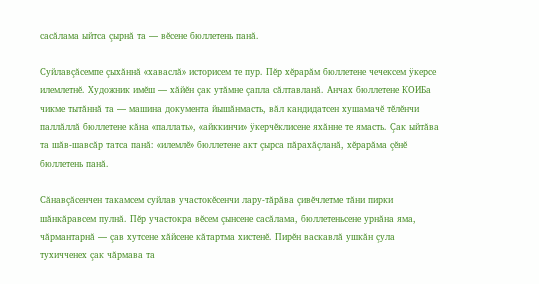сасăлама ыйтса çырнă та — вĕсене бюллетень панă.

Суйлавçăсемпе çыхăннă «хаваслă» историсем те пур. Пĕр хĕрарăм бюллетене чечексем ÿкерсе илемлетнĕ. Художник имĕш — хăйĕн çак утăмне çапла сăлтавланă. Анчах бюллетене КОИБа чикме тытăннă та — машина документа йышăнмасть, вăл кандидатсен хушамачĕ тĕлĕнчи паллăллă бюллетене кăна «паллать», «айккинчи» ÿкерчĕклисене яхăнне те ямасть. Çак ыйтăва та шăв-шавсăр татса панă: «илемлĕ» бюллетене акт çырса пăрахăçланă, хĕрарăма çĕнĕ бюллетень панă.

Сăнавçăсенчен такамсем суйлав участокĕсенчи лару-тăрăва çивĕчлетме тăни пирки шăнкăравсем пулнă. Пĕр участокра вĕсем çынсене сасăлама, бюллетеньсене урнăна яма, чăрмантарнă — çав хутсене хăйсене кăтартма хистенĕ. Пирĕн васкавлă ушкăн çула тухичченех çак чăрмава та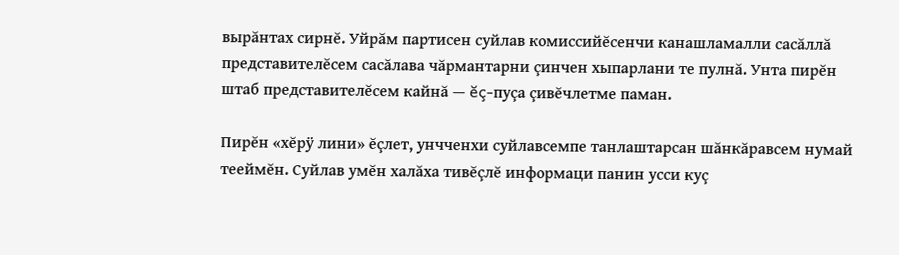вырăнтах сирнĕ. Уйрăм партисен суйлав комиссийĕсенчи канашламалли сасăллă представителĕсем сасăлава чăрмантарни çинчен хыпарлани те пулнă. Унта пирĕн штаб представителĕсем кайнă — ĕç-пуçа çивĕчлетме паман.

Пирĕн «хĕрÿ лини» ĕçлет, унчченхи суйлавсемпе танлаштарсан шăнкăравсем нумай тееймĕн. Суйлав умĕн халăха тивĕçлĕ информаци панин усси куç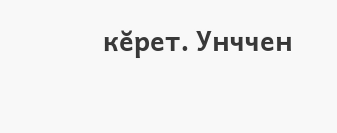кĕрет. Унччен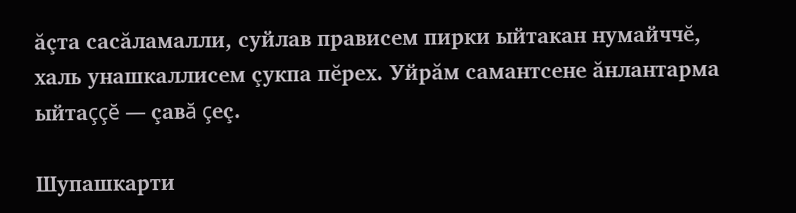ăçта сасăламалли, суйлав прависем пирки ыйтакан нумайччĕ, халь унашкаллисем çукпа пĕрех. Уйрăм самантсене ăнлантарма ыйтаççĕ — çавă çеç.

Шупашкарти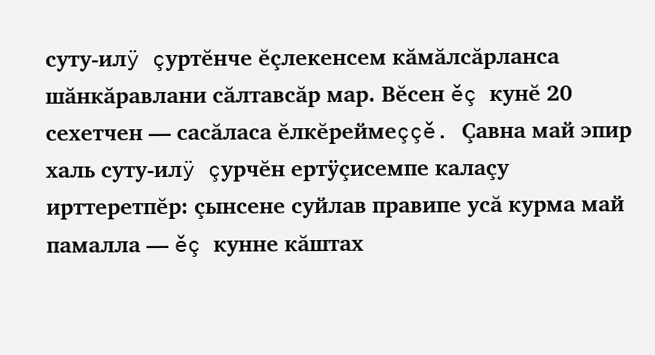суту-илÿ çуртĕнче ĕçлекенсем кăмăлсăрланса шăнкăравлани сăлтавсăр мар. Вĕсен ĕç кунĕ 20 сехетчен — сасăласа ĕлкĕреймеççĕ. Çавна май эпир халь суту-илÿ çурчĕн ертÿçисемпе калаçу ирттеретпĕр: çынсене суйлав правипе усă курма май памалла — ĕç кунне кăштах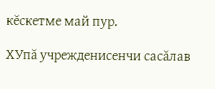кĕскетме май пур.

ХУпă учрежденисенчи сасăлав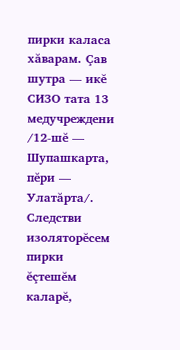пирки каласа хăварам. Çав шутра — икĕ СИЗО тата 13 медучреждени /12-шĕ — Шупашкарта, пĕри — Улатăрта/. Следстви изоляторĕсем пирки ĕçтешĕм каларĕ,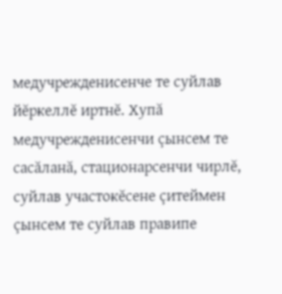медучрежденисенче те суйлав йĕркеллĕ иртнĕ. Хупă медучрежденисенчи çынсем те сасăланă, стационарсенчи чирлĕ, суйлав участокĕсене çитеймен çынсем те суйлав правипе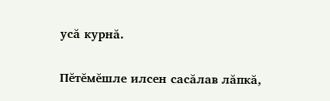усă курнă.

Пĕтĕмĕшле илсен сасăлав лăпкă,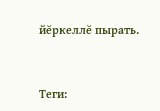йĕркеллĕ пырать.



Теги: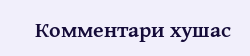Комментари хушас